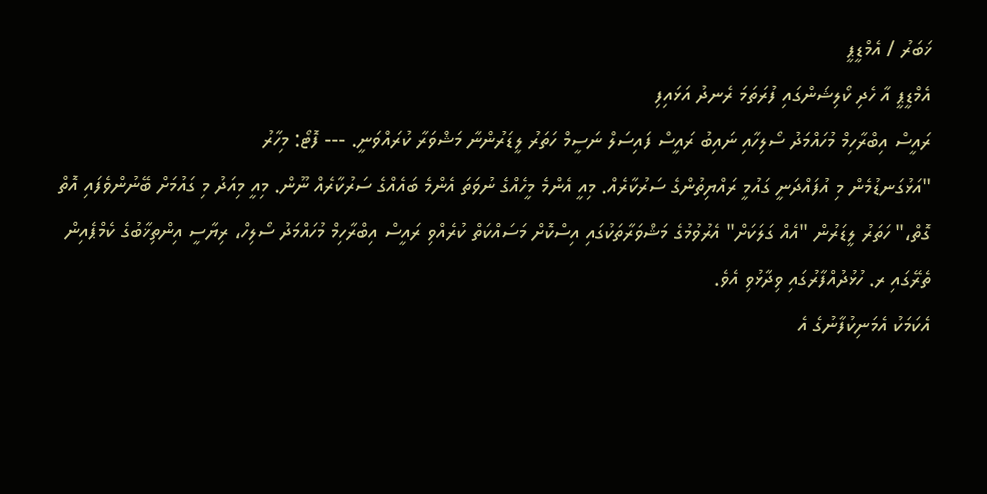ޚަބަރު / އެމްޑީޕީ
އެމްޑީޕީ އާ ހެދި ކޯލިޝަންގައި ފުރަތަމަ ރެނދު އަޅައިފި
ރައީސް އިބްރާހިމް މުހައްމަދު ސޯލިހާއި ނައިބު ރައީސް ފައިސަލް ނަސީމް ހަތަރު ލީޑަރުންނާ މަޝްވަރާ ކުރައްވަނީ. --- ފޮޓޯ: މިހާރު
"އަޅުގަނޑުމެން މި އުފައްދަނީ ގައުމީ ރައްޔިތުންގެ ސަރުކާރެއް. މިއީ އެންމެ މީހެއްގެ ނުވަތަ އެންމެ ބައެއްގެ ސަރުކާރެއް ނޫން. މިއީ މިއަދު މި ގައުމަށް ބޭނުންވެފައި އޮތް ގޮތް،" ހަތަރު ލީޑަރުން "އެއް ގަލަކަށް" އެރުވުމުގެ މަޝްވަރާތަކުގައި އިސްކޮށް މަސައްކަތް ކުރެއްވި ރައީސް އިބްރާހިމް މުހައްމަދު ސޯލިހް، ރިޔާސީ އިންތިޚާބުގެ ކެމްޕެއިން ތެރޭގައި ރ. ހުޅުދުއްފާރުގައި ވިދާޅުވި އެވެ.
އެކަމަކު އެމަނިކުފާނުގެ އެ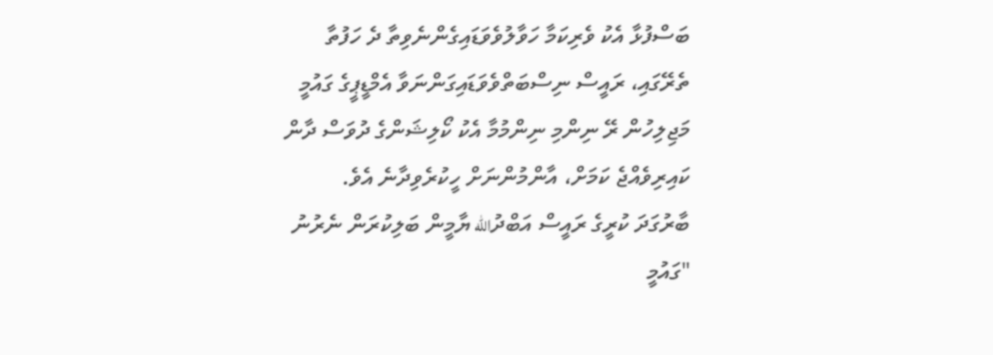ބަސްފުޅާ އެކު ވެރިކަމާ ހަވާލުވެވަޑައިގެންނެވިތާ ދެ ހަފުތާ ތެރޭގައި، ރައީސް ނިސްބަތްވެވަޑައިގަންނަވާ އެމްޑީޕީގެ ގައުމީ މަޖިލިހުން ރޭ ނިންމި ނިންމުމާ އެކު ކޯލިޝަންގެ ދުވަސް ދާން ކައިރިވެއްޖެ ކަމަށް، އާންމުންނަށް ހީކުރެވިދާނެ އެވެ.
ބާރުގަދަ ކުރީގެ ރައީސް އަބްދުالله ޔާމީން ބަލިކުރަން ނެރުނު "ގައުމީ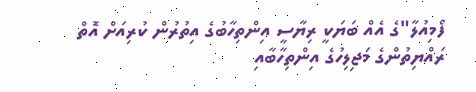ފޯމިއުލާ"ގެ އެއް ބަޔަކީ ރިޔާސީ އިންތިހާބުގެ އިތުރުން ކުރިއަށް އޮތް ރައްޔިތުންގެ މަޖިލިހުގެ އިންތިހާބާއި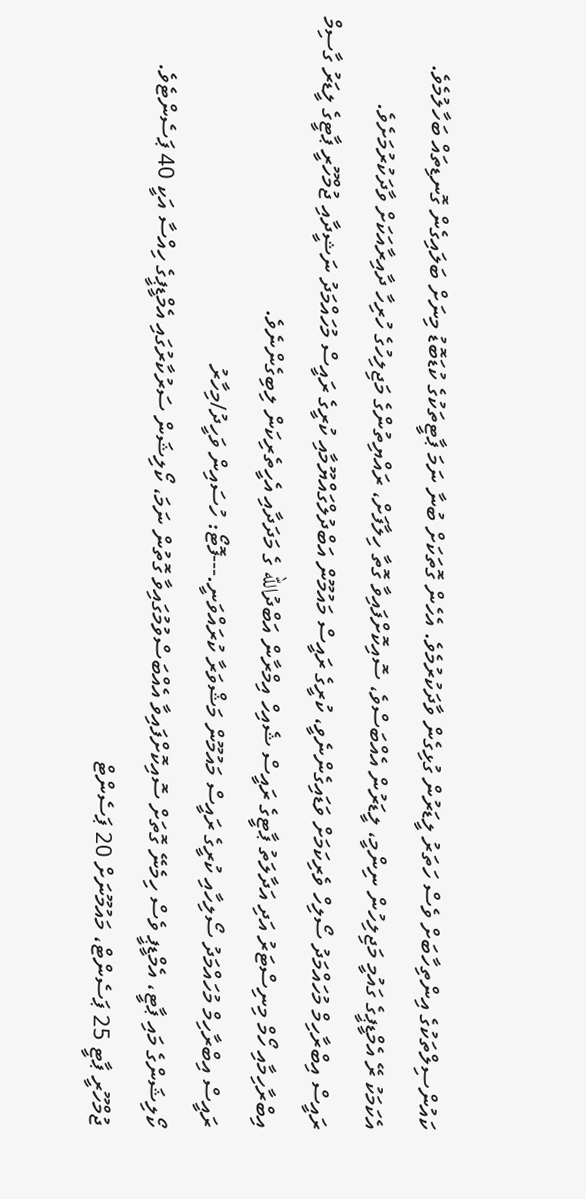ކައުންސިލްތަކުގެ އިންތިހާބަށް ވެސް ހަތަރު ލީޑަރުން ގުޅިގެން ވާދަކުރުމެވެ. އެހެން ގޮތަކަށް ބުނާ ނަމަ ޕާޓީތަކުގެ ކުޑަބޮޑު މިނަށް ބަލައިގެން ގޮނޑިތައް ބަހާލުމެވެ.
އެކަމަކު ރޭ އެމްޑީޕީގެ ގައުމީ މަޖިލިހުން ނިންމީ، ލީޑަރުން އެއްބަސްވެ، ސޮއިކޮށްފައިވާ ގޮތާ ހިލާފަށް، ރައްޔިތުންގެ މަޖިލިހުގެ ހުރިހާ ދާއިރާއަކަށް ވާދަކުރުމަށެވެ.
ރައީސް އިބްރާހިމް މުހައްމަދު ސޯލިހް ވެރިކަމަށް ވަޑައިގެންނެވީ، ކުރީގެ ރައީސް މައުމޫން އަބްދުލްގައްޔޫމާއި ކުރީގެ ރައީސް މުހައްމަދު ނަޝީދާއި ޖުމްހޫރީ ޕާޓީގެ ލީޑަރު ގާސިމް އިބްރާހިމާއި ހޯމް މިނިސްޓަރު އަދި އަދާލަތު ޕާޓީގެ ރައީސް ޝެއިހް އިމްރާން އަބްދުالله ގެ މަދަދާއި އެހީތެރިކަން ލިބިގެންނެވެ.
ރައީސް އިބްރާހިމް މުހައްމަދު ސޯލިހާއި ކުރީގެ ރައީސް މައުމޫން މަޝްވަރާ ކުރައްވަނީ.---ފޮޓޯ: ހުސައިން ވަހީދު/މިހާރު
ކޯލިޝަންގެ މައި ޕާޓީ، އެމްޑީޕީ ވެސް ހިމެނޭ ގޮތަށް ސޮއިކޮށްފައިވާ އެއްބަސްވުމުގައިވާ ގޮތުން ނަމަ، ކޯލިޝަން ސަރުކާރުގައި އެމްޑީޕީގެ ހިއްސާ އަކީ 40 ޕަސެންޓެވެ. ޖުމްހޫރީ ޕާޓީ 25 ޕަސެންޓް، މައުމޫނަށް 20 ޕަސެންޓް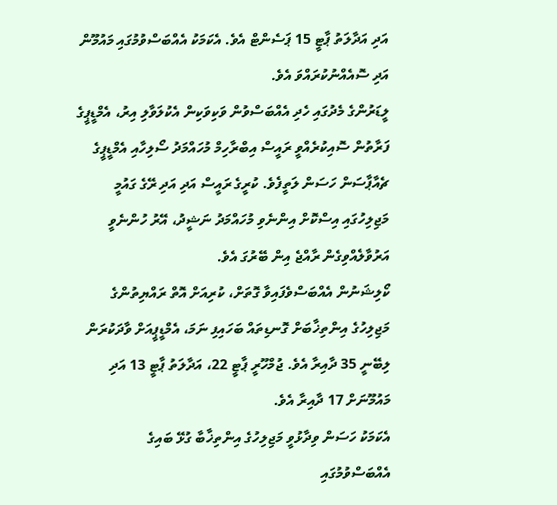އަދި އަދާލަތު ޕާޓީ 15 ޕަސެންޓް އެވެ. އެކަމަކު އެއްބަސްވުމުގައި މައުމޫން އަދި ސޮއެއްނުކުރައްވަ އެވެ.
ލީޑަރުންގެ މެދުގައި ހެދި އެއްބަސްވުން ވަކިވަކިން އެކުލަވާލި އިރު، އެމްޑީޕީގެ ފަރާތުން ސޮއިކުރެއްވީ ރައީސް އިބްރާހިމް މުހައްމަދު ސޯލިހާއި އެމްޑީޕީގެ ޗެއާޕާސަން ހަސަން ލަތީފެވެ. ކުރީގެ ރައީސް އަދި އަދި ރޭގެ ގައުމީ މަޖިލިހުގައި އިސްކޮށް އިންނެވި މުހައްމަދު ނަޝީދު، އޭރު ހުންނެވީ އަރުވާލެއްވިގެން ރާއްޖެ އިން ބޭރުގަ އެވެ.
ކޯލިޝަނުން އެއްބަސްވެފައިވާ ގޮތަށް، ކުރިއަށް އޮތް ރައްޔިތުންގެ މަޖިލިހުގެ އިންތިޚާބަށް ގޮނޑިތައް ބަހައިފި ނަމަ، އެމްޑީޕީއަށް ވާދަކުރަން ލިބޭނީ 35 ދާއިރާ އެވެ. ޖުމްހޫރީ ޕާޓީ 22، އަދާލަތު ޕާޓީ 13 އަދި މައުމޫނަށް 17 ދާއިރާ އެވެ.
އެކަމަކު ހަސަން ވިދާޅުވީ މަޖިލިހުގެ އިންތިޚާބާ ގުޅޭ ބައިގެ އެއްބަސްވުމުގައި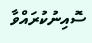ސޮއިނުކުރައްވާ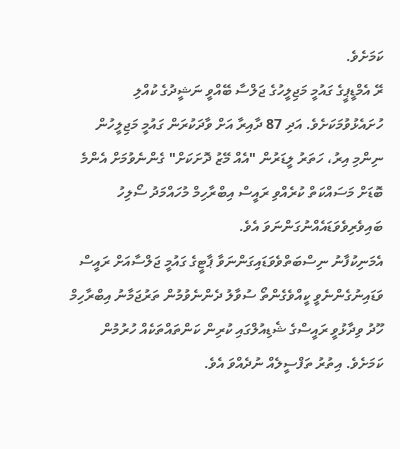ކަމަށެވެ.
ރޭ އެމްޑީޕީގެ ގައުމީ މަޖިލީހުގެ ޖަލްސާ ބޭއްވީ ނަޝީދުގެ ކުއްލި ހުށައެޅުވުމަކަށެވެ. އަދި 87 ދާއިރާ އަށް ވާދަކުރަން ގައުމީ މަޖިލީހުން ނިންމި އިރު، ހަތަރު ލީޑަރުން "އެއް މޭޒު ދޮށަކަށް" ގެންނެވުމަށް އެންމެ ބޮޑަށް މަސައްކަތް ކުރެއްވި ރައީސް އިބްރާހިމް މުހައްމަދު ސޯލިހު ބައިވެރިވެވަޑައެއްނުގަންނަވަ އެވެ.
އެމަނިކުފާނު ނިސްބަތްވެވަޑައިގަންނަވާ ޕާޓީގެ ގައުމީ ޖަލްސާއަށް ރައީސް ވަޑައިނުގެންނެވީ ކީއްވެގެންތޯ ސުވާލު ދެންނެވުމުން ތަރުޖަމާނު އިބްރާހިމް ހޫދު ވިދާޅުވީ ރައީސްގެ ޝެޑިއުލްގައި ކުރިން ކަންތައްތަކެއް ހުރުމުން ކަމަށެވެ. އިތުރު ތަފްސީލެއް ނުދެއްވަ އެވެ.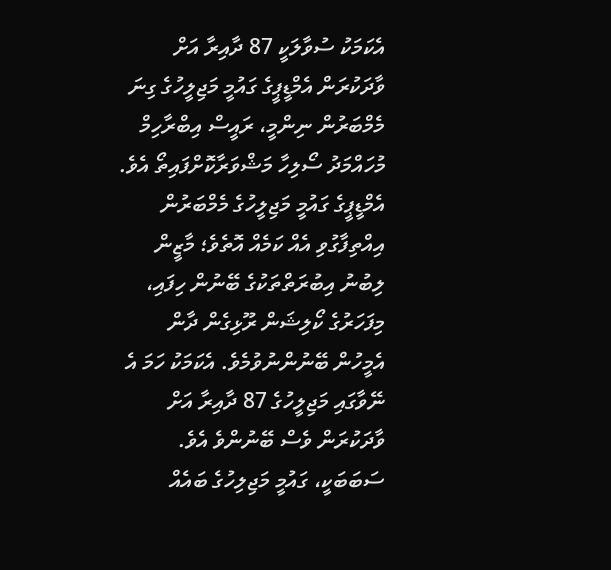އެކަމަކު ސުވާލަކީ 87 ދާއިރާ އަށް ވާދަކުރަން އެމްޑީޕީގެ ގައުމީ މަޖިލީހުގެ ގިނަ މެމްބަރުން ނިންމީ، ރައީސް އިބްރާހިމް މުހައްމަދު ސޯލިހާ މަޝްވަރާކޮށްފައިތޯ އެވެ.
އެމްޑީޕީގެ ގައުމީ މަޖިލީހުގެ މެމްބަރުން އިއްތިފާގުވި އެއް ކަމެއް އޮތެވެ؛ މާޒީން ލިބުނު އިބުރަތްތަކުގެ ބޭނުން ހިފައި، މިފަހަރުގެ ކޯލިޝަން ރޫޅިގެން ދާން އެމީހުން ބޭނުންނުވުމެވެ. އެކަމަކު ހަމަ އެ ނޭވާގައި މަޖިލީހުގެ 87 ދާއިރާ އަށް ވާދަކުރަން ވެސް ބޭނުންވެ އެވެ. ސަބަބަކީ، ގައުމީ މަޖިލިހުގެ ބައެއް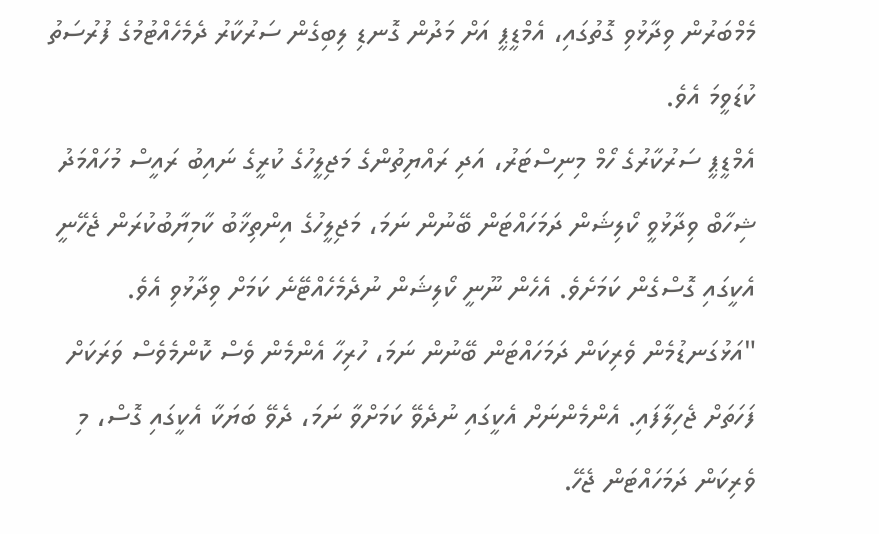މެމްބަރުން ވިދާޅުވި ގޮތުގައި، އެމްޑީޕީ އަށް މަދުން ގޮނޑި ލިބިގެން ސަރުކާރު ދެމެހެއްޓުމުގެ ފުރުސަތު ކުޑަވީމަ އެވެ.
އެމްޑީޕީ ސަރުކާރުގެ ހޯމް މިނިސްޓަރު، އަދި ރައްޔިތުންގެ މަޖިލީހުގެ ކުރީގެ ނައިބު ރައީސް މުހައްމަދު ޝިހާބް ވިދާޅުވީ ކޯލިޝަން ދަމަހައްޓަން ބޭނުން ނަމަ، މަޖިލީހުގެ އިންތިޚާބު ކާމިޔާބުކުރަން ޖެހޭނީ އެކީގައި ގޮސްގެން ކަމަށެވެ. އެހެން ނޫނީ ކޯލިޝަން ނުދެމެހެއްޓޭނެ ކަމަށް ވިދާޅުވި އެވެ.
"އަޅުގަނޑުމެން ވެރިކަން ދަމަހައްޓަން ބޭނުން ނަމަ، ހުރިހާ އެންމެން ވެސް ކޮންމެވެސް ވަރަކަށް ފަހަތަށް ޖެހިލާފައި. އެންމެންނަށް އެކީގައި ނުދެވޭ ކަމަށްވާ ނަމަ، ދެވޭ ބަޔަކާ އެކީގައި ގޮސް، މި ވެރިކަން ދަމަހައްޓަން ޖެހޭ.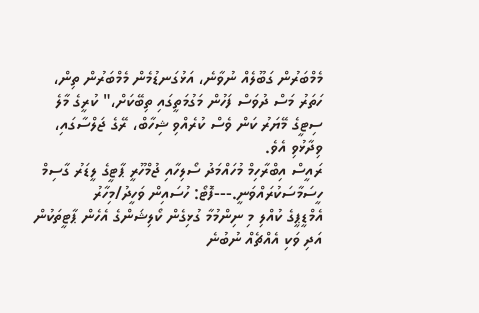މެމްބަރުން ގަބޫލެއް ނުވާނެ، އަޅުގަނޑުމެން މެމްބަރުން ތިން، ހަތަރު މަސް ދުވަސް ފަހުން މަގުމަތީގައި ތިބޭކަށް،" ކުރީގެ މާލެ ސިޓީގެ މޭޔަރު ކަން ވެސް ކުރެއްވި ޝިހާބް، ރޭގެ ޖަލްސާގައި، ވިދާޅުވި އެވެ.
ރައީސް އިބްރާހިމް މުހައްމަދު ސޯލިހާއި ޖުމްހޫރީ ޕާޓީގެ ލީޑަރު ގާސިމް ހީސަމާސަކުރައްވަނީ.---ފޮޓޯ: ހުސައިން ވަހީދު/މިހާރު
އެމްޑީޕީގެ ކުއްލި މި ނިންމުމާ ގުޅިގެން ކޯލިޝަންގެ އެހެން ޕާޓީތަކުން އަދި ވަކި އެއްޗެއް ނުބުނެ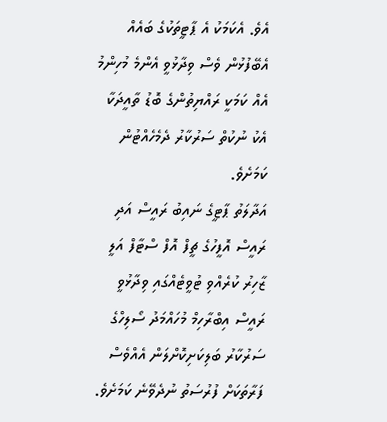އެވެ. އެކަމަކު އެ ޕާޓީތަކުގެ ބައެއް އެބޭފުޅުން ވެސް ވިދާޅުވީ އެންމެ މުހިންމު އެއް ކަމަކީ ރައްޔިތުންގެ ބޮޑު ތާއީދަކާ އެކު ނުކުތް ސަރުކާރު ދެމެހެއްޓުން ކަމަށެވެ.
އަދާލަތު ޕާޓީގެ ނައިބު ރައީސް އަދި ރައީސް އޮފީހުގެ ޗީފް އޮފް ސްޓާފް އަލީ ޒާހިރު ކުރެއްވި ޓުވީޓެއްގައި ވިދާޅުވީ ރައީސް އިބްރާހިމް މުހައްމަދު ސޯލިހްގެ ސަރުކާރު ބަލިކަށިކޮށްލަން އެއްވެސް ފަރާތަކަށް ފުރުސަތު ނުދެވޭނެ ކަމަށެވެ.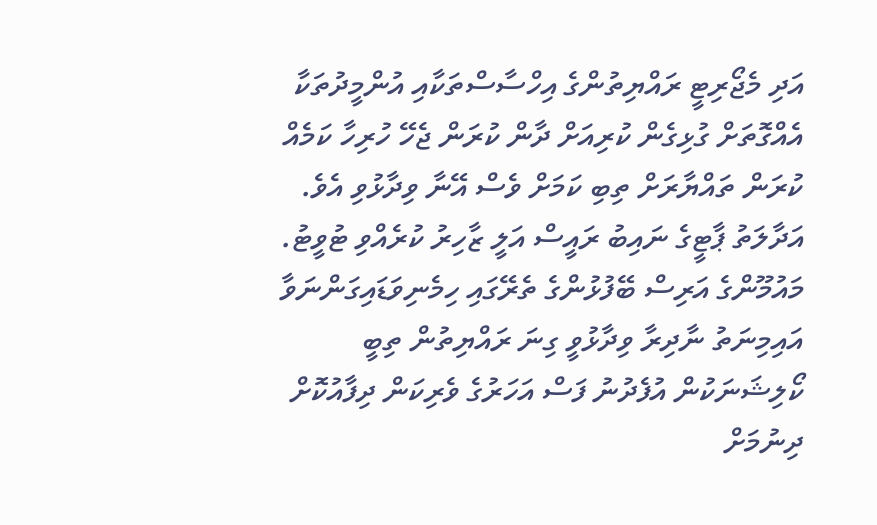އަދި މެޖޯރިޓީ ރައްޔިތުންގެ އިހްސާސްތަކާއި އުންމީދުތަކާ އެއްގޮތަށް ގުޅިގެން ކުރިއަށް ދާން ކުރަން ޖެހޭ ހުރިހާ ކަމެއް ކުރަން ތައްޔާރަށް ތިބި ކަމަށް ވެސް އޭނާ ވިދާޅުވި އެވެ.
އަދާލަތު ޕާޓީގެ ނައިބު ރައީސް އަލީ ޒާހިރު ކުރެއްވި ޓުވީޓު.
މައުމޫންގެ އަރިސް ބޭފުޅުންގެ ތެރޭގައި ހިމެނިވަޑައިގަންނަވާ އައިމިނަތު ނާދިރާ ވިދާޅުވީ ގިނަ ރައްޔިތުން ތިބީ ކޯލިޝަނަކުން އުފެދުނު ފަސް އަހަރުގެ ވެރިކަން ދިފާއުކޮށް ދިނުމަށް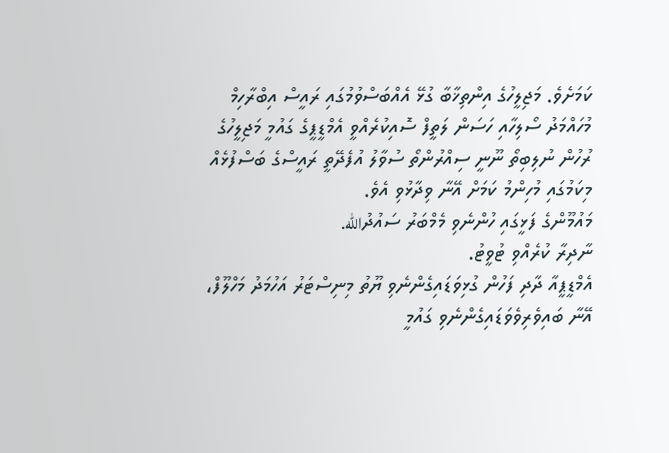ކަމަށެވެ. މަޖިލީހުގެ އިންތިޚާބާ ގުޅޭ އެއްބަސްވުމުގައި ރައީސް އިބްރާހިމް މުހައްމަދު ސޯލިހާއި ހަސަން ލަތީފް ސޮއިކުރެއްވީ އެމްޑީޕީގެ ގައުމީ މަޖިލީހުގެ ރުހުން ނުލިބިތޯ ނޫނީ ސިއްރުންތޯ ސުވާލު އުފެދޭތީ ރައީސްގެ ބަސްފުޅެއް މިކަމުގައި މުހިންމު ކަމަށް އޭނާ ވިދާޅުވި އެވެ.
މައުމޫންގެ ފަޅީގައި ހުންނެވި މެމްބަރު ސައުދުالله.
ނާދިރާ ކުރެއްވި ޓުވީޓު.
އެމްޑީޕީއާ ދާދި ފަހުން ގުޅިވަޑައިގެންނެވި ޔޫތު މިނިސްޓަރު އަހުމަދު މަހްލޫފް، އޭނާ ބައިވެރިވެވަޑައިގެންނެވި ގައުމީ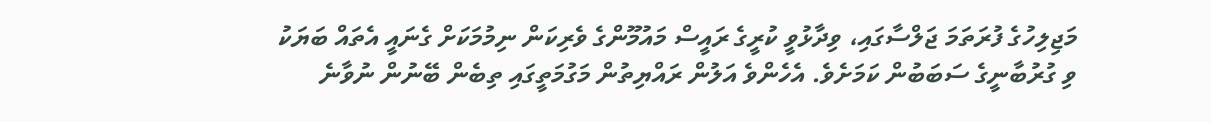މަޖިލިހުގެ ފުރަތަމަ ޖަލްސާގައި، ވިދާޅުވީ ކުރީގެ ރައީސް މައުމޫންގެ ވެރިކަން ނިމުމަކަށް ގެނައީ އެތައް ބަޔަކު ވި ގުރުބާނީގެ ސަބަބުން ކަމަށެވެ. އެހެންވެ އަލުން ރައްޔިތުން މަގުމަތީގައި ތިބެން ބޭނުން ނުވާނެ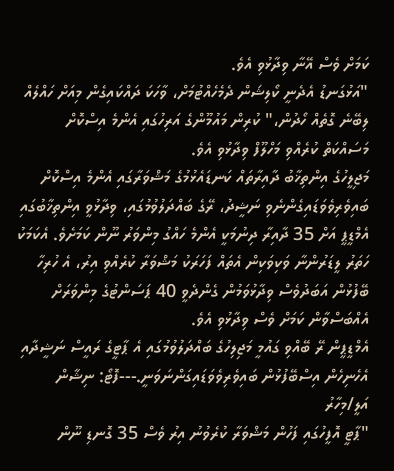ކަމަށް ވެސް އޭނާ ވިދާޅުވި އެވެ.
"އަޅުގަނޑު އެދެނީ ކޯލިޝަން ދެމެހެއްޓުމަށް، ވާހަކަ ދައްކައިގެން މިއަށް ހައްލެއް ލިބޭނެ ގޮތެއް ހޯދުން،" ކުރިން މައުމޫންގެ އަރިހުގައި އެންމެ އިސްކޮށް މަސައްކަތް ކުރެއްވި މަހްލޫފް ވިދާޅުވި އެވެ.
މަޖިލީހުގެ އިންތިޚާބު ދާއިރާތައް ކަނޑައެޅުމުގެ މަޝްވަރާގައި އެންމެ އިސްކޮށް ބައިވެރިވެވަޑައިގެންނެވި ނަޝީދު، ރޭގެ ބައްދަލުވުމުގައި، ވިދާޅުވީ އިންތިޚާބުގައި އެމްޑީޕީ އަށް 35 ދާއިރާ ދިނުމަކީ އެންމެ ހައްގު މިންވަރު ނޫން ކަމަށެވެ. އެކަމަކު ހަތަރު ލީޑަރުންނާ ވަކިވަކިން އެތައް ފަހަރަކު މަޝްވަރާ ކުރެއްވި އިރު، އެ ހުރިހާ ބޭފުޅުން އަބަދުވެސް ވިދާޅުވަމުން ގެންދެވީ 40 ޕަސަންޓުގެ މިންވަރަށް އެއްބަސްވާން ކަމަށް ވެސް ވިދާޅުވި އެވެ.
އެމްޑީޕީން ރޭ ބޭއްވި ގައުމީ މަޖިލިހުގެ ބައްދަލުވުމުގައި އެ ޕާޓީގެ ރައީސް ނަޝީދާއި އެހެނިހެން އިސްބޭފުޅުން ބައިވެރިވެވަޑައިގަންނަވަނީ.---ފޮޓޯ: ނިޝާން އަލީ/މިހާރު
"ޕާޓީ އޮފީހުގައި ފަހުން މަޝްވަރާ ކުރެވުނު އިރު ވެސް 35 ގޮނޑި ނޫން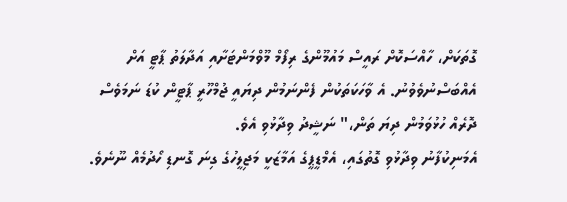ގޮތަކަށް، ހާއްސަކޮށް ރައީސް މައުމޫންގެ ރިފޯމް މޫވްމަންޓަށާއި އަދާލަތު ޕާޓީ އަށް އެއްބަސްނުވެވުނު. އެ ވާހަކަތަކުން ފެންނަމުން ދިޔައީ ޖުމްހޫރީ ޕާޓީން ކުޑަ ނަމަވެސް ދޮރެއް ހުޅުވަމުން ދިޔަ ތަން،" ނަޝީދު ވިދާޅުވި އެވެ.
އެމަނިކުފާނު ވިދާޅުވި ގޮތުގައި، އެމްޑީޕީގެ އަމާޒަކީ މަޖިލީހުގެ ގިނަ ގޮނޑި ހޯދުމެއް ނޫނެވެ.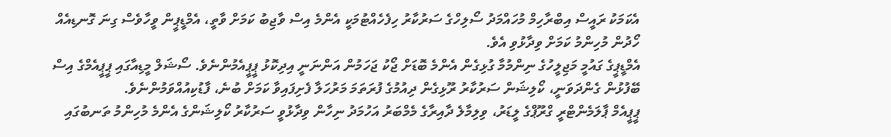އެކަމަކު ރައީސް އިބްރާހިމް މުހައްމަދު ސޯލިހްގެ ސަރުކާރު ހިފެހެއްޓުމަކީ އެންމެ އިސް ވާޖިބު ކަމަށް ވާތީ، އެމްޑީޕީން ވީހާވެސް ގިނަ ގޮނޑިއެއް ހޯދުން މުހިންމު ކަމަށް ވިދާޅުވި އެވެ.
އެމްޑީޕީގެ ގައުމީ މަޖިލީހުގެ ނިންމުމާ ގުޅިގެން އެންމެ ބޮޑަށް ޖޯކު ޖަހަމުން އަންނަނީ އިދިކޮޅު ޕީޕީއެމުންނެވެ. ސޯޝަލް މީޑިއާގައި ޕީޕީއެމްގެ އިސް ބޭފުޅުން ގެންދަވަނީ، ކޯލިޝަން ސަރުކާރު ރޫޅިގެން ދިއުމުގެ ފުރަތަމަ މަރުހަލާ ފެށިފައިވާ ކަމަށް ބުނެ، ފާޑުކިއުއްވަމުންނެވެ.
ޕީޕީއެމް ޕާލަމެންޓްރީ ގްރޫޕްގެ ލީޑަރު، ވިލިމާލެ ދާއިރާގެ މެމްބަރު އަހުމަދު ނިހާން ވިދާޅުވީ ސަރުކާރު ކޯލިޝަންގެ އެންމެ މުހިންމު ތަނބުގައި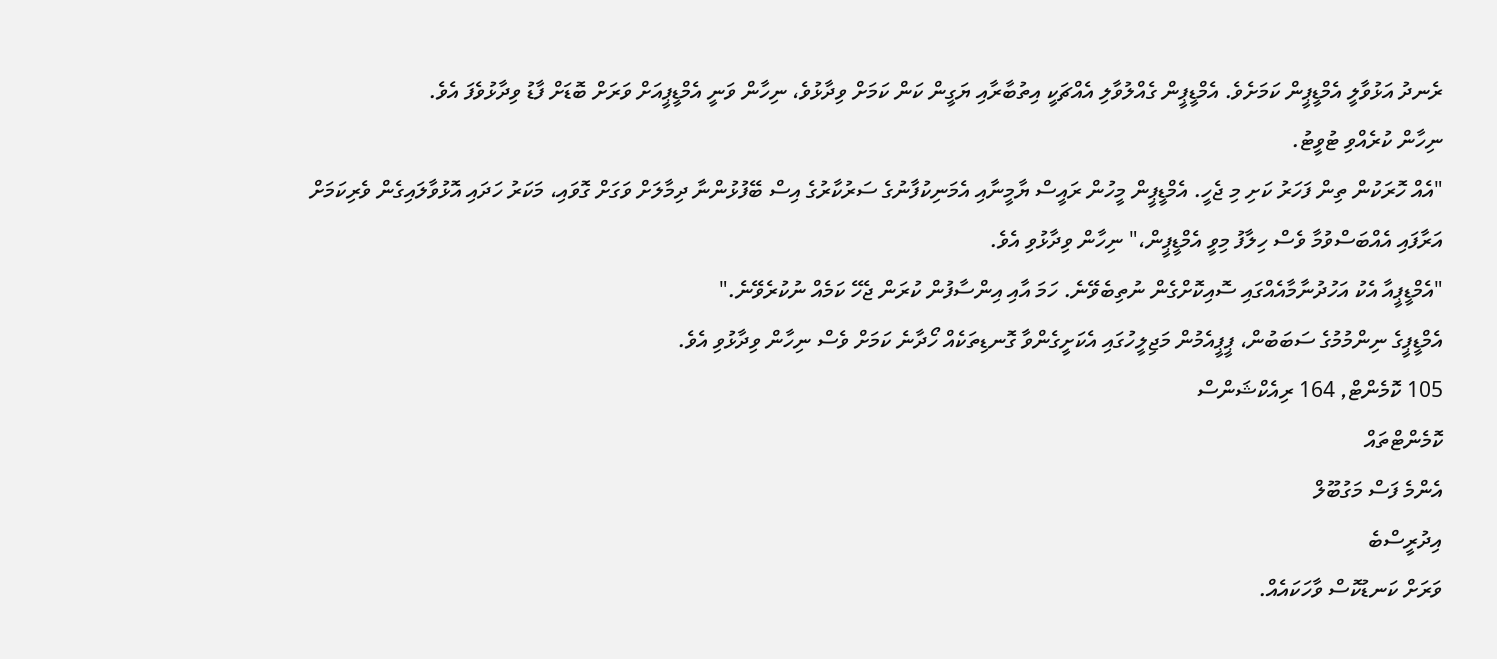ރެނދު އަޅުވާލީ އެމްޑީޕީން ކަމަށެވެ. އެމްޑީޕީން ގެއްލުވާލި އެއްޗަކީ އިތުބާރާއި ޔަގީން ކަން ކަމަށް ވިދާޅުވެ، ނިހާން ވަނީ އެމްޑީޕީއަށް ވަރަށް ބޮޑަށް ފާޑު ވިދާޅުވެފަ އެވެ.
ނިހާން ކުރެއްވި ޓުވީޓު.
"އެއް ހޮރަކުން ތިން ފަހަރު ކަށި މި ޖެހީ. އެމްޑީޕީން މީހުން ރައީސް ޔާމީނާއި އެމަނިކުފާނުގެ ސަރުކާރުގެ އިސް ބޭފުޅުންނާ ދިމާލަށް ވަގަށް ގޮވައި، މަކަރު ހަދައި އޮޅުވާލައިގެން ވެރިކަމަށް އަރާފައި އެއްބަސްވުމާ ވެސް ހިލާފު މިވީ އެމްޑީޕީން،" ނިހާން ވިދާޅުވި އެވެ.
"އެމްޑީޕީއާ އެކު އަހުދުނާމާއެއްގައި ސޮއިކޮށްގެން ނުތިބެވޭނެ. ހަމަ އާއި އިންސާފުން ކުރަން ޖެހޭ ކަމެއް ނުކުރެވޭނެ."
އެމްޑީޕީގެ ނިންމުމުގެ ސަބަބުން، ޕީޕީއެމުން މަޖިލީހުގައި އެކަށީގެންވާ ގޮނޑިތަކެއް ހޯދާނެ ކަމަށް ވެސް ނިހާން ވިދާޅުވި އެވެ.
105 ކޮމެންޓް, 164 ރިއެކްޝަންސް
ކޮމެންޓްތައް
އެންމެ ފަސް މަގުބޫލް
އިދުރީސްބެ
ވަރަށް ކަނޑުކޮސް ވާހަކައެއް.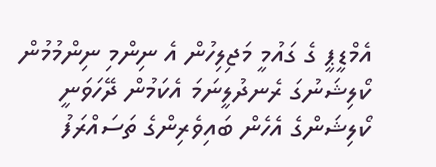އެމްޑީޕީ ގެ ގައުމީ މަޖިލިހުން އެ ނިންމި ނިންމުމުން ކޯލިޝަނުގަ ރެނދުލީނަމަ އެކަމުން ދޭހަވަނީ ކޯލިޝަންގެ އެހެން ބައިވެރިންގެ ތަސައްރަފު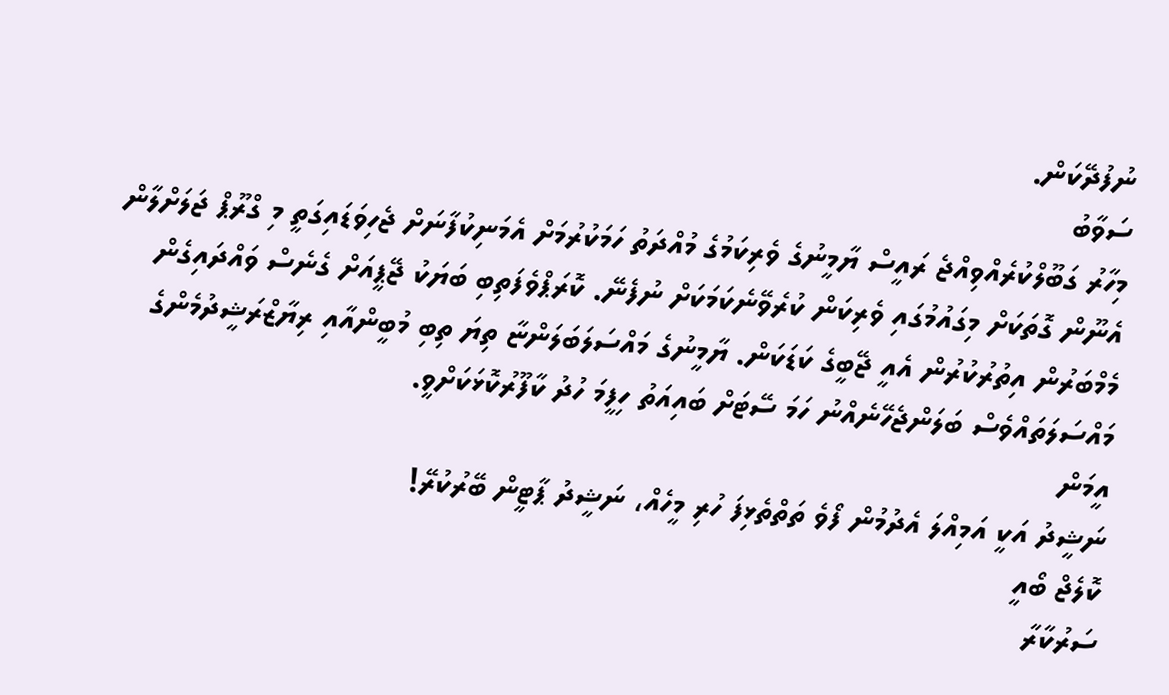ނުފުދޭކަން.
ސަވާބު
މިހާރު ގަބޫލްކުރެއްވިއްޖެ ރައީސް ޔާމީނުގެ ވެރިކަމުގެ މުއްދަތު ހަމަކުރުމަށް އެމަނިކުފާނަށް ޖެހިވަޑައިގަތީ މި ގްރޫޕް ޖަލަށްލާން އެނޫން ގޮތަކަށް މިގައުމުގައި ވެރިކަން ކުރެވޭނެކަމަކަށް ނުފެނޭ. ކޮރަޕްވެފަތިބި ބަޔަކު ޖޭޕީއަށް ގެނެސް ވައްދައިގެން މެމްބަރުން އިތުރުކުރުން އެއީ ޖޭބީގެ ކަޑަކަން. ޔާމީނުގެ މައްސަލަބަލަންޏާ ތިޔަ ތިބި މުބީންއާއި ރިޔާޒްރަޝީދުމެންގެ މައްސަލަތައްވެސް ބަލަންޖެހޭނެއްނު ހަމަ ސޭޓަށް ބައިއަތު ހިފީމަ ހުދު ކާފޫރުކޮޅަކަށްވީ.
އީމަން
ނަޝީދު އަކީ އަމިއްލަ އެދުމުން ފޯވެ ތަތްތެޅިފަ ހުރި މީހެއް، ނަޝީދު ޕާޓީން ބޭރުކުރޭ!
ކޮލެޖް ބޯއީ
ސަރުކާރާ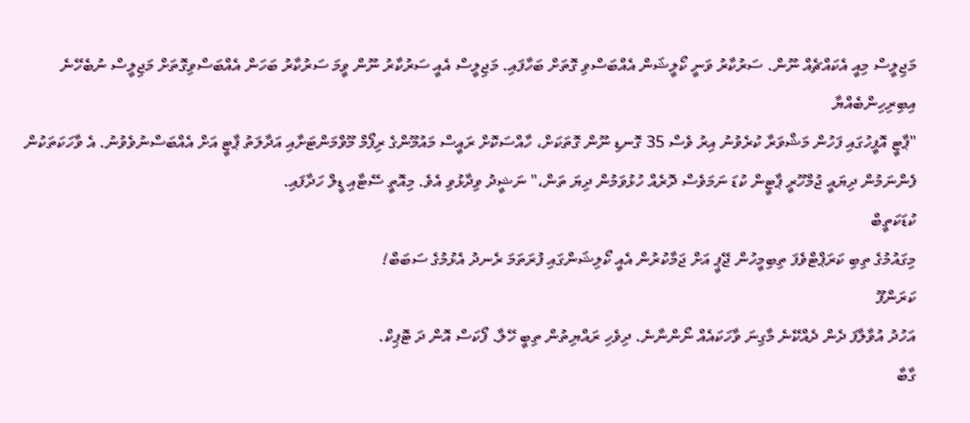މަޖިލީސް މިއީ އެކައްޗެއް ނޫން. ސަރުކާރު ވަނީ ކޯލީޝަން އެއްބަސްވި ގޮތަށް ބަހާފައި. މަޖިލީސް އެއީ ސަރުކާރު ނޫން ވީމަ ސަރުކާރު ބަހަން އެއްބަސްވިގޮތަށް މަޖިލީސް ނުބެހޭނެ
އިބިރިހިންބެއްޔާ
"ޕާޓީ އޮފީހުގައި ފަހުން މަޝްވަރާ ކުރެވުނު އިރު ވެސް 35 ގޮނޑި ނޫން ގޮތަކަށް، ހާއްސަކޮށް ރައީސް މައުމޫންގެ ރިފޯމް މޫވްމަންޓަށާއި އަދާލަތު ޕާޓީ އަށް އެއްބަސްނުވެވުނު. އެ ވާހަކަތަކުން ފެންނަމުން ދިޔައީ ޖުމްހޫރީ ޕާޓީން ކުޑަ ނަމަވެސް ދޮރެއް ހުޅުވަމުން ދިޔަ ތަން،" ނަޝީދު ވިދާޅުވި އެވެ. މިއޮތީ ސޭޓާއި ޑީލް ހަދާފައި.
ކުޑަކަތީބް
މިގައުމުގެ ތިބި ކަރަޕްޓްވެފަ ތިބިމީހުން ޖޭޕީ އަށް ޖަމާކުރުން އެއީ ކޯލިޝަންގައި ފުރަތަމަ ރެނދު އެޅުމުގެ ސަބަބް!
ކަރަންފޫ
އަހުދު އުވާލާފަ ދެން ދެއްކޭނެ މާގިނަ ވާހަކައެއް ނޯންނާނެ. ދިވެހި ރައްޔިތުން ތިބީ ހޭލާ. ފޯކަސް އޮން ދަ ޓޮޕިކް.
ގާބާ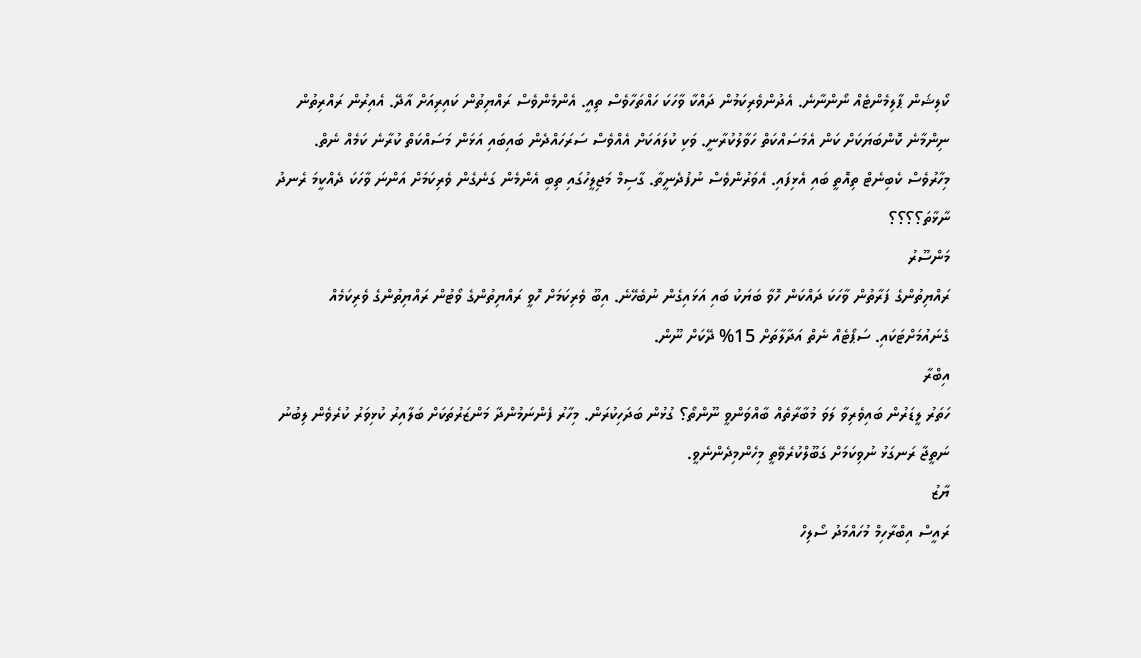ކޯލިޝަން ޕާލިމެންޓެއް ނޯންނާނެ. އެދުންވެރިކަމުން ދައްކާ ވާހަކަ ހައްތަހާވެސް ތިއީ. އެންމެންވެސް ރައްޔިތުން ކައިރިއަށް އާދޭ. އެއިރުން ރައްރިތުން ނިންމާނެ ކޮންބަޔަކަށް ކަން އެމަސައްކަތް ހަވާލުކުރާނީ. ވަކި ކުލައަކަށް އެއްވެސް ސަރަހައްދެން ބައިބައި އަޅަން މަސައްކަތް ކުރާނެ ކަމެއް ނެތް. މިހާރުވެސް ކެބިނެޓް ތިއޮތީ ބައި އެޅިފައި. އެވަރުންވެސް ނުފުދެނީތާ. ގާސިމް މަޖިލީހުގައި ތިބި އެންމެން ގަނެގެން ވެރިކަމަށް އަންނަ ވާހަކަ ދެއްކީމަ ރެނދު ނާޅާތަ؟؟؟؟
މަންސޫރު
ރައްޔިތުންގެ ފަރާތުން ވާހަކަ ދައްކަން ހޮވާ ބަޔަކު ބައި އަޅައިގެން ނުބެހޭނެ. އިބޫ ވެރިކަމަށް ހޮވީ ރައްޔިތުންގެ ވޯޓުން ރައްޔިތުންގެ ވެރިކަމެއް ގެނައުމަށްޓަކައި. ސަޕޯޓެއް ނެތް އަދާލާތަށް 15% ދޭކަށް ނޫން.
އިބްރާ
ހަތަރު ލީޑަރުން ބައިވެރިވާ ލަވަ މުބާރާތެއް ބާއްވަންވީ ނޫންތޯ؟ ގުޅުން ބަދަހިކުރަން. މިހާރު ފެންނަމުންދާ މަންޒަރުތަކަށް ބަލާއިރު ކުޅިވަރު ކުރެވެން ލިބުނު ނަތީޖާ ރަނގަޅު ނުވިކަމަށް ގަބޫލްކުރެވޭތީ މިހެންމިދެންނެވީ.
ޔާޒު
ރައީސް އިބްރާހިމް މުހައްމަދު ސޯލިހް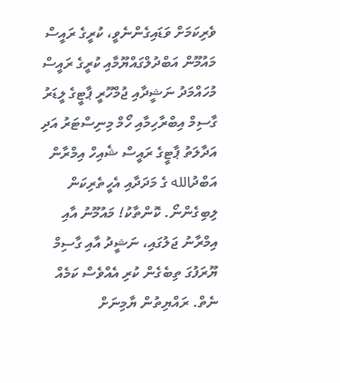ވެރިކަމަށް ވަޑައިގެންނެވީ، ކުރީގެ ރައީސް މައުމޫން އަބްދުލްގައްޔޫމާއި ކުރީގެ ރައީސް މުހައްމަދު ނަޝީދާއި ޖުމްހޫރީ ޕާޓީގެ ލީޑަރު ގާސިމް އިބްރާހިމާއި ހޯމް މިނިސްޓަރު އަދި އަދާލަތު ޕާޓީގެ ރައީސް ޝެއިހް އިމްރާން އަބްދުالله ގެ މަދަދާއި އެހީތެރިކަން ލިބިގެންނޯ. ކޮންތާކު! މައުމޫނު އާއި އިމްރާނު ޖަލުގައި، ނަޝީދު އާއި ގާސިމް ޔޫރަފުގަ ތިބެގެން ކުރި އެއްވެސް ކަމެއް ނެތް. ރައްޔިތުން ޔާމިނަށް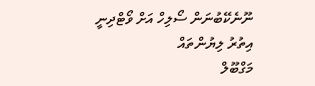ނޫނެކޭބުނަން ސޯލިހް އަށް ވޯޓްދިނީ
އިތުރު ލިޔުންތައް
މަގްބޫލް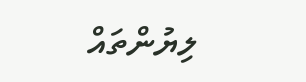ލިޔުންތައް